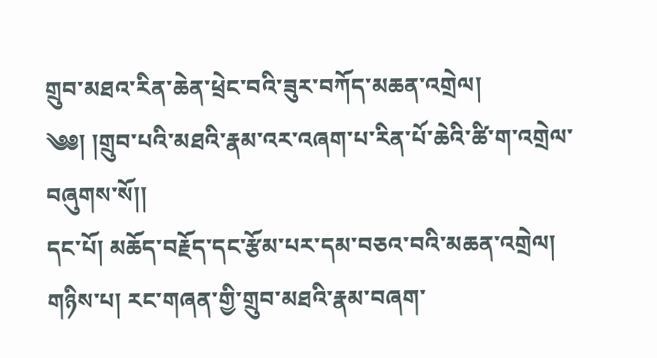གྲུབ་མཐའ་རིན་ཆེན་ཕྲེང་བའི་ཟུར་བཀོད་མཆན་འགྲེལ།
༄༅། །གྲུབ་པའི་མཐའི་རྣམ་འར་འཞག་པ་རིན་པོ་ཆེའི་ཚི་ག་འགྲེལ་བཞུགས་སོ།།
དང་པོ། མཆོད་བརྗོད་དང་རྩོམ་པར་དམ་བཅའ་བའི་མཆན་འགྲེལ།
གཉིས་པ། རང་གཞན་གྱི་གྲུབ་མཐའི་རྣམ་བཞག་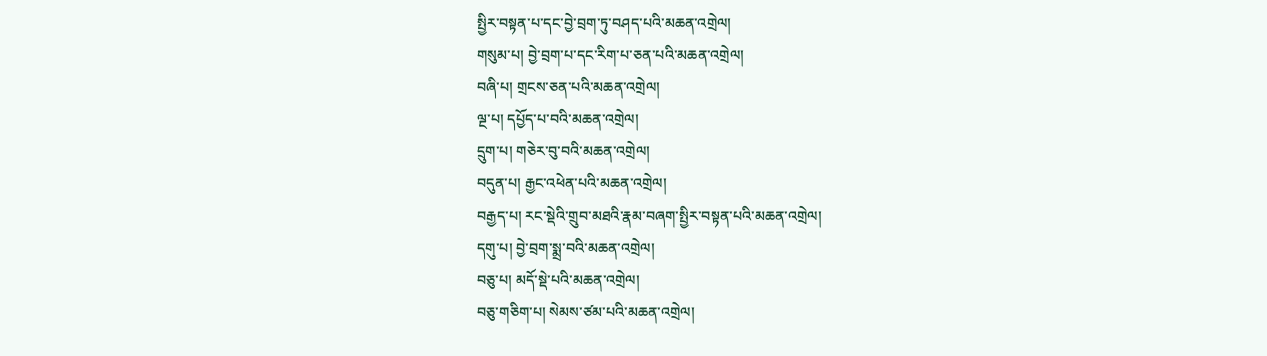སྤྱིར་བསྟན་པ་དང་བྱེ་བྲག་ཏུ་བཤད་པའི་མཆན་འགྲེལ།
གསུམ་པ། བྱེ་བྲག་པ་དང་རིག་པ་ཅན་པའི་མཆན་འགྲེལ།
བཞི་པ། གྲངས་ཅན་པའི་མཆན་འགྲེལ།
ལྔ་པ། དཔྱོད་པ་བའི་མཆན་འགྲེལ།
དྲུག་པ། གཅེར་བུ་བའི་མཆན་འགྲེལ།
བདུན་པ། རྒྱང་འཕེན་པའི་མཆན་འགྲེལ།
བརྒྱད་པ། རང་སྡེའི་གྲུབ་མཐའི་རྣམ་བཞག་སྤྱིར་བསྟན་པའི་མཆན་འགྲེལ།
དགུ་པ། བྱེ་བྲག་སྨྲ་བའི་མཆན་འགྲེལ།
བཅུ་པ། མདོ་སྡེ་པའི་མཆན་འགྲེལ།
བཅུ་གཅིག་པ། སེམས་ཙམ་པའི་མཆན་འགྲེལ།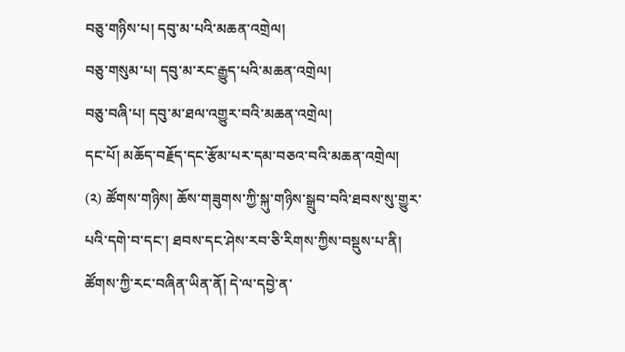བཅུ་གཉིས་པ། དབུ་མ་པའི་མཆན་འགྲེལ།
བཅུ་གསུམ་པ། དབུ་མ་རང་རྒྱུད་པའི་མཆན་འགྲེལ།
བཅུ་བཞི་པ། དབུ་མ་ཐལ་འགྱུར་བའི་མཆན་འགྲེལ།
དང་པོ། མཆོད་བརྗོད་དང་རྩོམ་པར་དམ་བཅའ་བའི་མཆན་འགྲེལ།
(༢) ཚོགས་གཉིས། ཆོས་གཟུགས་ཀྱི་སྐུ་གཉིས་སྒྲུབ་བའི་ཐབས་སུ་གྱུར་པའི་དགེ་བ་དང་། ཐབས་དང་ཤེས་རབ་ཅི་རིགས་ཀྱིས་བསྡུས་པ་ནི། ཚོགས་ཀྱི་རང་བཞིན་ཡིན་ནོ། དེ་ལ་དབྱེ་ན་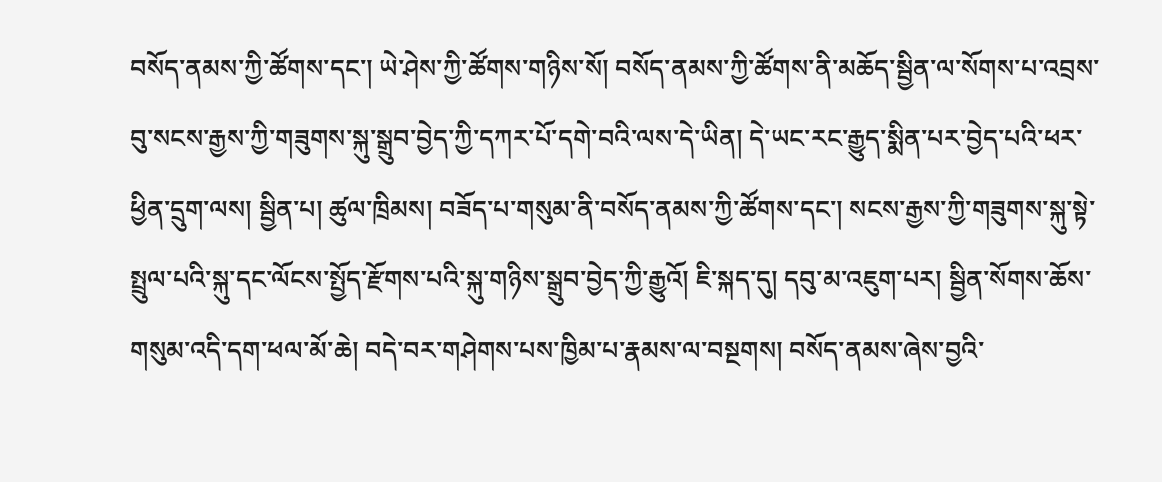བསོད་ནམས་ཀྱི་ཚོགས་དང་། ཡེ་ཤེས་ཀྱི་ཚོགས་གཉིས་སོ། བསོད་ནམས་ཀྱི་ཚོགས་ནི་མཆོད་སྦྱིན་ལ་སོགས་པ་འབྲས་བུ་སངས་རྒྱས་ཀྱི་གཟུགས་སྐུ་སྒྲུབ་བྱེད་ཀྱི་དཀར་པོ་དགེ་བའི་ལས་དེ་ཡིན། དེ་ཡང་རང་རྒྱུད་སྨིན་པར་བྱེད་པའི་ཕར་ཕྱིན་དྲུག་ལས། སྦྱིན་པ། ཚུལ་ཁྲིམས། བཟོད་པ་གསུམ་ནི་བསོད་ནམས་ཀྱི་ཚོགས་དང་། སངས་རྒྱས་ཀྱི་གཟུགས་སྐུ་སྟེ་སྤྲུལ་པའི་སྐུ་དང་ལོངས་སྤྱོད་རྫོགས་པའི་སྐུ་གཉིས་སྒྲུབ་བྱེད་ཀྱི་རྒྱུའོ། ཇི་སྐད་དུ། དབུ་མ་འཇུག་པར། སྦྱིན་སོགས་ཆོས་གསུམ་འདི་དག་ཕལ་མོ་ཆེ། བདེ་བར་གཤེགས་པས་ཁྱིམ་པ་རྣམས་ལ་བསྔགས། བསོད་ནམས་ཞེས་བྱའི་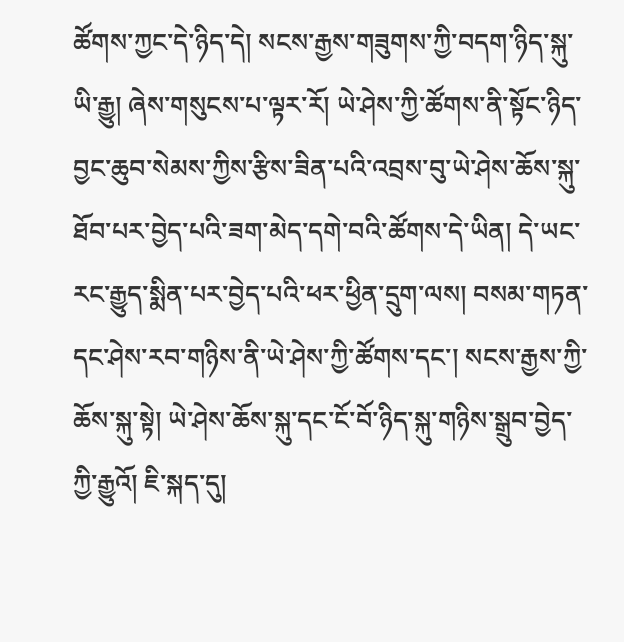ཚོགས་ཀྱང་དེ་ཉིད་དེ། སངས་རྒྱས་གཟུགས་ཀྱི་བདག་ཉིད་སྐུ་ཡི་རྒྱུ། ཞེས་གསུངས་པ་ལྟར་རོ། ཡེ་ཤེས་ཀྱི་ཚོགས་ནི་སྟོང་ཉིད་བྱང་ཆུབ་སེམས་ཀྱིས་རྩིས་ཟིན་པའི་འབྲས་བུ་ཡེ་ཤེས་ཆོས་སྐུ་ཐོབ་པར་བྱེད་པའི་ཟག་མེད་དགེ་བའི་ཚོགས་དེ་ཡིན། དེ་ཡང་རང་རྒྱུད་སྨིན་པར་བྱེད་པའི་ཕར་ཕྱིན་དྲུག་ལས། བསམ་གཏན་དང་ཤེས་རབ་གཉིས་ནི་ཡེ་ཤེས་ཀྱི་ཚོགས་དང་། སངས་རྒྱས་ཀྱི་ཆོས་སྐུ་སྟེ། ཡེ་ཤེས་ཆོས་སྐུ་དང་ངོ་བོ་ཉིད་སྐུ་གཉིས་སྒྲུབ་བྱེད་ཀྱི་རྒྱུའོ། ཇི་སྐད་དུ།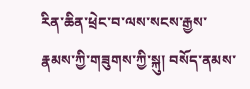རིན་ཆིན་ཕྲེང་བ་ལས་སངས་རྒྱས་རྣམས་ཀྱི་གཟུགས་ཀྱི་སྐུ། བསོད་ནམས་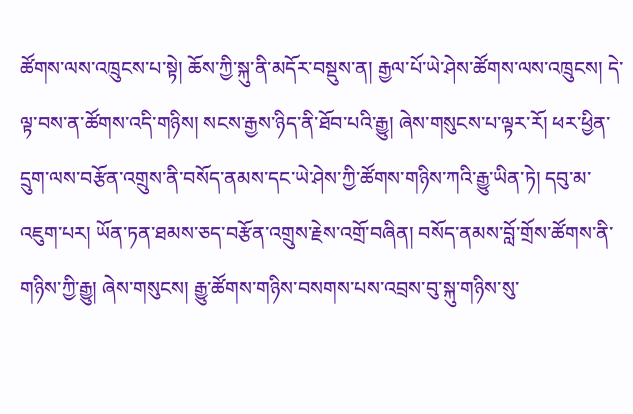ཚོགས་ལས་འཁྲུངས་པ་སྟེ། ཆོས་ཀྱི་སྐུ་ནི་མདོར་བསྡུས་ན། རྒྱལ་པོ་ཡེ་ཤེས་ཚོགས་ལས་འཁྲུངས། དེ་ལྟ་བས་ན་ཚོགས་འདི་གཉིས། སངས་རྒྱས་ཉིད་ནི་ཐོབ་པའི་རྒྱུ། ཞེས་གསུངས་པ་ལྟར་རོ། ཕར་ཕྱིན་དྲུག་ལས་བརྩོན་འགྲུས་ནི་བསོད་ནམས་དང་ཡེ་ཤེས་ཀྱི་ཚོགས་གཉིས་ཀའི་རྒྱུ་ཡིན་ཏེ། དབུ་མ་འཇུག་པར། ཡོན་ཏན་ཐམས་ཅད་བརྩོན་འགྲུས་རྗེས་འགྲོ་བཞིན། བསོད་ནམས་བློ་གྲོས་ཚོགས་ནི་གཉིས་ཀྱི་རྒྱུ། ཞེས་གསུངས། རྒྱུ་ཚོགས་གཉིས་བསགས་པས་འབྲས་བུ་སྐུ་གཉིས་སུ་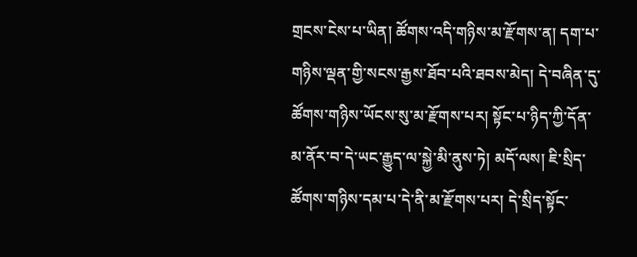གྲངས་ངེས་པ་ཡིན། ཚོགས་འདི་གཉིས་མ་རྫོགས་ན། དག་པ་གཉིས་ལྡན་གྱི་སངས་རྒྱས་ཐོབ་པའི་ཐབས་མེད། དེ་བཞིན་དུ་ཚོགས་གཉིས་ཡོངས་སུ་མ་རྫོགས་པར། སྟོང་པ་ཉིད་ཀྱི་དོན་མ་ནོར་བ་དེ་ཡང་རྒྱུད་ལ་སྐྱེ་མི་ནུས་ཏེ། མདོ་ལས། ཇི་སྲིད་ཚོགས་གཉིས་དམ་པ་དེ་ནི་མ་རྫོགས་པར། དེ་སྲིད་སྟོང་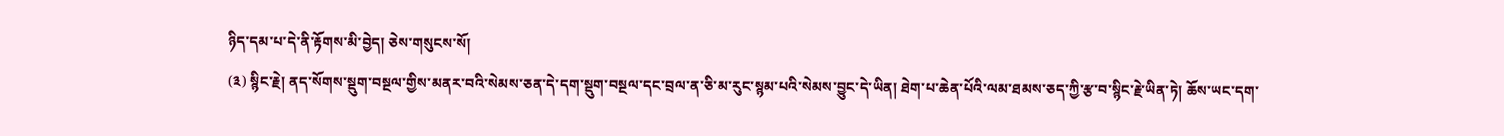ཉིད་དམ་པ་དེ་ནི་རྟོགས་མི་བྱེད། ཅེས་གསུངས་སོ།
(༣) སྙིང་རྗེ། ནད་སོགས་སྡུག་བསྔལ་གྱིས་མནར་བའི་སེམས་ཅན་དེ་དག་སྡུག་བསྔལ་དང་བྲལ་ན་ཅི་མ་རུང་སྙམ་པའི་སེམས་བྱུང་དེ་ཡིན། ཐེག་པ་ཆེན་པོའི་ལམ་ཐམས་ཅད་ཀྱི་རྩ་བ་སྙིང་རྗེ་ཡིན་ཏེ། ཆོས་ཡང་དག་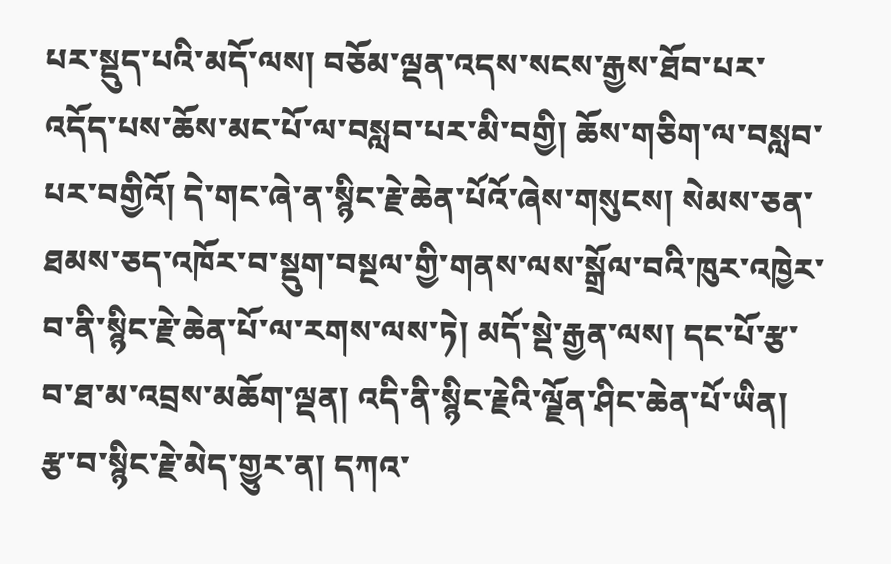པར་སྡུད་པའི་མདོ་ལས། བཅོམ་ལྡན་འདས་སངས་རྒྱས་ཐོབ་པར་འདོད་པས་ཆོས་མང་པོ་ལ་བསླབ་པར་མི་བགྱི། ཆོས་གཅིག་ལ་བསླབ་པར་བགྱིའོ། དེ་གང་ཞེ་ན་སྙིང་རྗེ་ཆེན་པོའོ་ཞེས་གསུངས། སེམས་ཅན་ཐམས་ཅད་འཁོར་བ་སྡུག་བསྔལ་གྱི་གནས་ལས་སྒྲོལ་བའི་ཁུར་འཁྱེར་བ་ནི་སྙིང་རྗེ་ཆེན་པོ་ལ་རགས་ལས་ཏེ། མདོ་སྡེ་རྒྱན་ལས། དང་པོ་རྩ་བ་ཐ་མ་འབྲས་མཆོག་ལྡན། འདི་ནི་སྙིང་རྗེའི་ལྗོན་ཤིང་ཆེན་པོ་ཡིན། རྩ་བ་སྙིང་རྗེ་མེད་གྱུར་ན། དཀའ་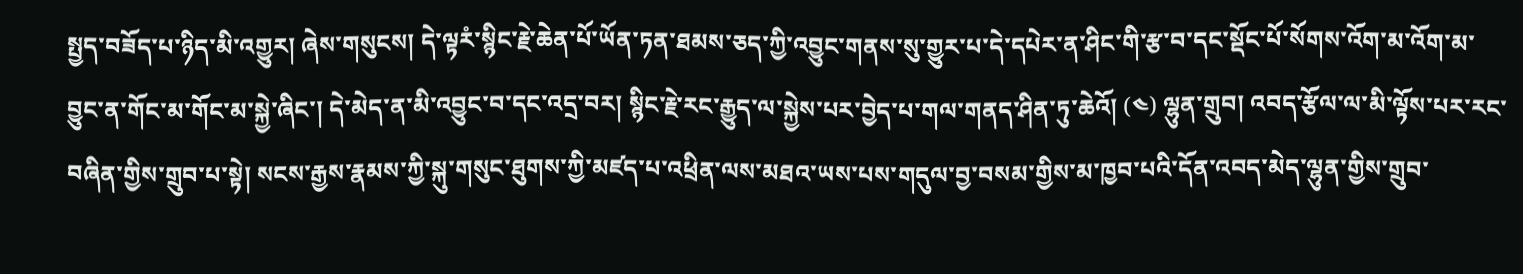སྤྱད་བཟོད་པ་ཉིད་མི་འགྱུར། ཞེས་གསུངས། དེ་ལྟརཾ་སྙིང་རྗེ་ཆེན་པོ་ཡོན་ཏན་ཐམས་ཅད་ཀྱི་འབྱུང་གནས་སུ་གྱུར་པ་དེ་དཔེར་ན་ཤིང་གི་རྩ་བ་དང་སྡོང་པོ་སོགས་འོག་མ་འོག་མ་བྱུང་ན་གོང་མ་གོང་མ་སྐྱེ་ཞིང་། དེ་མེད་ན་མི་འབྱུང་བ་དང་འདྲ་བར། སྙིང་རྗེ་རང་རྒྱུད་ལ་སྐྱེས་པར་བྱེད་པ་གལ་གནད་ཤིན་ཏུ་ཆེའོ། (༤) ལྷུན་གྲུབ། འབད་རྩོལ་ལ་མི་ལྟོས་པར་རང་བཞིན་གྱིས་གྲུབ་པ་སྟེ། སངས་རྒྱས་རྣམས་ཀྱི་སྐུ་གསུང་ཐུགས་ཀྱི་མཛད་པ་འཕྲིན་ལས་མཐའ་ཡས་པས་གདུལ་བྱ་བསམ་གྱིས་མ་ཁྱབ་པའི་དོན་འབད་མེད་ལྷུན་གྱིས་གྲུབ་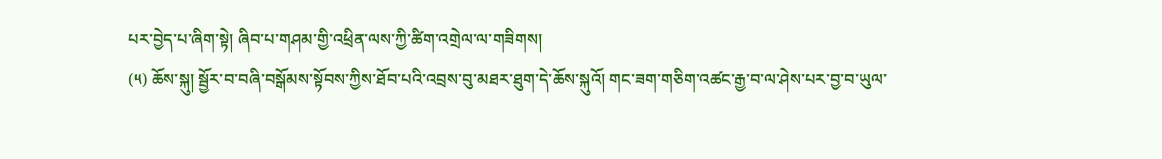པར་བྱེད་པ་ཞིག་སྟེ། ཞིབ་པ་གཤམ་གྱི་འཕྲིན་ལས་ཀྱི་ཚིག་འགྲེལ་ལ་གཟིགས།
(༥) ཆོས་སྐུ། སྦྱོར་བ་བཞི་བསྒོམས་སྟོབས་ཀྱིས་ཐོབ་པའི་འབྲས་བུ་མཐར་ཐུག་དེ་ཆོས་སྐུའོ། གང་ཟག་གཅིག་འཚང་རྒྱ་བ་ལ་ཤེས་པར་བྱ་བ་ཡུལ་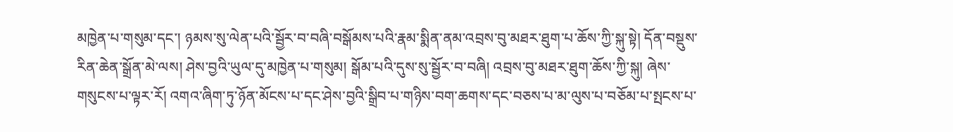མཁྱེན་པ་གསུམ་དང་། ཉམས་སུ་ལེན་པའི་སྦྱོར་བ་བཞི་བསྒོམས་པའི་རྣམ་སྨིན་ནམ་འབྲས་བུ་མཐར་ཐུག་པ་ཆོས་ཀྱི་སྐུ་སྟེ། དོན་བསྡུས་རིན་ཆེན་སྒྲོན་མེ་ལས། ཤེས་བྱའི་ཡུལ་དུ་མཁྱེན་པ་གསུམ། སྒོམ་པའི་དུས་སུ་སྦྱོར་བ་བཞི། འབྲས་བུ་མཐར་ཐུག་ཆོས་ཀྱི་སྐུ། ཞེས་གསུངས་པ་ལྟར་རོ། འགའ་ཞིག་ཏུ་ཉོན་མོངས་པ་དང་ཤེས་བྱའི་སྒྲིབ་པ་གཉིས་བག་ཆགས་དང་བཅས་པ་མ་ལུས་པ་བཅོམ་པ་སྤངས་པ་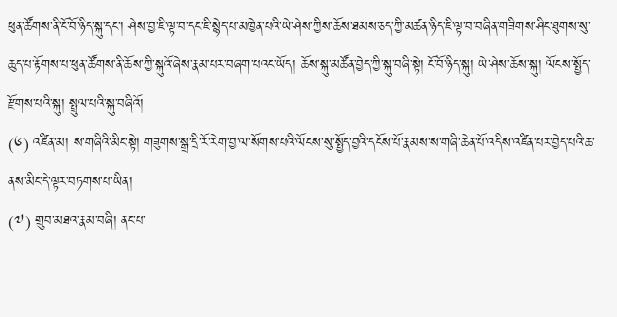ཕུན་ཚོགས་ནི་ངོ་བོ་ཉིད་སྐུ་དང་། ཤེས་བྱ་ཇི་ལྟ་བ་དང་ཇི་སྙེད་པ་མཁྱེན་པའི་ཡེ་ཤེས་ཀྱིས་ཆོས་ཐམས་ཅད་ཀྱི་མཚན་ཉིད་ཇི་ལྟ་བ་བཞིན་གཟིགས་ཤིང་ཐུགས་སུ་ཆུད་པ་རྟོགས་པ་ཕུན་ཚོགས་ནི་ཆོས་ཀྱི་སྐུའོ་ཞེས་རྣམ་པར་བཞག་པའང་ཡོད། ཆོས་སྐུ་མཚོན་བྱེད་ཀྱི་སྐུ་བཞི་སྟེ། ངོ་བོ་ཉིད་སྐུ། ཡེ་ཤེས་ཆོས་སྐུ། ལོངས་སྤྱོད་རྫོགས་པའི་སྐུ། སྤྲུལ་པའི་སྐུ་བཞིའོ།
(༦) འཛིན་མ། ས་གཞིའི་མིང་སྟེ། གཟུགས་སྒྲ་དྲི་རོ་རེག་བྱ་ལ་སོགས་པའི་ལོངས་སུ་སྤྱོད་བྱའི་དངོས་པོ་རྣམས་ས་གཞི་ཆེན་པོ་འདིས་འཛིན་པར་བྱེད་པའི་ཆ་ནས་མིང་དེ་ལྟར་བཏགས་པ་ཡིན།
(༧) གྲུབ་མཐའ་རྣམ་བཞི། ནང་པ་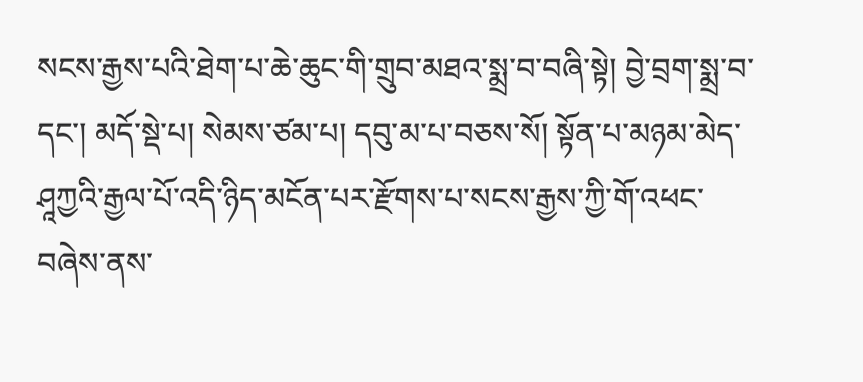སངས་རྒྱས་པའི་ཐེག་པ་ཆེ་ཆུང་གི་གྲུབ་མཐའ་སྨྲ་བ་བཞི་སྟེ། བྱེ་བྲག་སྨྲ་བ་དང་། མདོ་སྡེ་པ། སེམས་ཙམ་པ། དབུ་མ་པ་བཅས་སོ། སྟོན་པ་མཉམ་མེད་ཤཱཀྱའི་རྒྱལ་པོ་འདི་ཉིད་མངོན་པར་རྫོགས་པ་སངས་རྒྱས་ཀྱི་གོ་འཕང་བཞེས་ནས་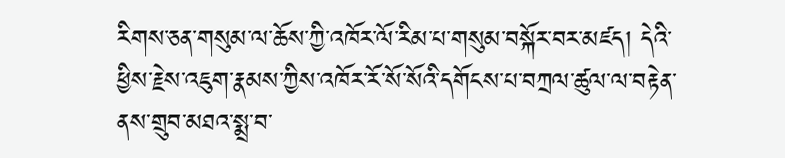རིགས་ཅན་གསུམ་ལ་ཆོས་ཀྱི་འཁོར་ལོ་རིམ་པ་གསུམ་བསྐོར་བར་མཛད། དེའི་ཕྱིས་རྗེས་འཇུག་རྣམས་ཀྱིས་འཁོར་རོ་སོ་སོའི་དགོངས་པ་བཀྲལ་ཚུལ་ལ་བརྟེན་ནས་གྲུབ་མཐའ་སྨྲ་བ་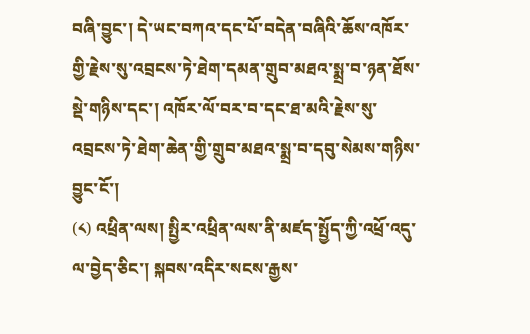བཞི་བྱུང་། དེ་ཡང་བཀའ་དང་པོ་བདེན་བཞིའི་ཆོས་འཁོར་གྱི་རྗེས་སུ་འབྲངས་ཏེ་ཐེག་དམན་གྲུབ་མཐའ་སྨྲ་བ་ཉན་ཐོས་སྡེ་གཉིས་དང་། འཁོར་ལོ་བར་བ་དང་ཐ་མའི་རྗེས་སུ་འབྲངས་ཏེ་ཐེག་ཆེན་གྱི་གྲུབ་མཐའ་སྨྲ་བ་དབུ་སེམས་གཉིས་བྱུང་ངོ་།
(༨) འཕྲིན་ལས། སྤྱིར་འཕྲིན་ལས་ནི་མཛད་སྤྱོད་ཀྱི་འཕྲོ་འདུ་ལ་བྱེད་ཅིང་། སྐབས་འདིར་སངས་རྒྱས་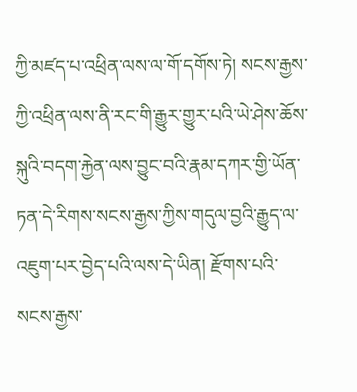ཀྱི་མཛད་པ་འཕྲིན་ལས་ལ་གོ་དགོས་ཏེ། སངས་རྒྱས་ཀྱི་འཕྲིན་ལས་ནི་རང་གི་རྒྱུར་གྱུར་པའི་ཡེ་ཤེས་ཆོས་སྐུའི་བདག་རྐྱེན་ལས་བྱུང་བའི་རྣམ་དཀར་གྱི་ཡོན་ཏན་དེ་རིགས་སངས་རྒྱས་ཀྱིས་གདུལ་བྱའི་རྒྱུད་ལ་འཇུག་པར་བྱེད་པའི་ལས་དེ་ཡིན། རྫོགས་པའི་སངས་རྒྱས་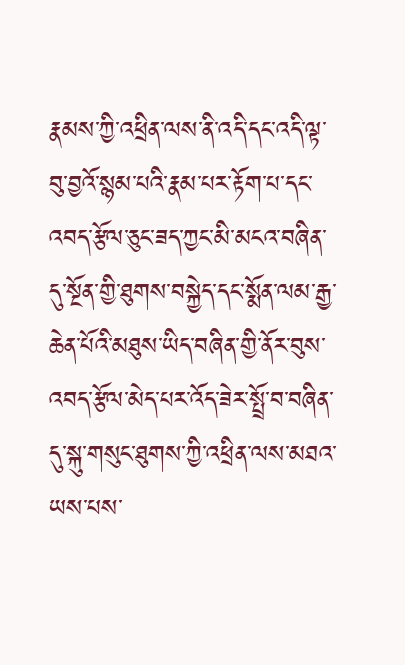རྣམས་ཀྱི་འཕྲིན་ལས་ནི་འདི་དང་འདི་ལྟ་བུ་བྱའོ་སྙམ་པའི་རྣམ་པར་རྟོག་པ་དང་འབད་རྩོལ་ཅུང་ཟད་ཀྱང་མི་མངའ་བཞིན་དུ་སྔོན་གྱི་ཐུགས་བསྐྱེད་དང་སྨོན་ལམ་རྒྱ་ཆེན་པོའི་མཐུས་ཡིད་བཞིན་གྱི་ནོར་བུས་འབད་རྩོལ་མེད་པར་འོད་ཟེར་སྤྲོ་བ་བཞིན་དུ་སྐུ་གསུང་ཐུགས་ཀྱི་འཕྲིན་ལས་མཐའ་ཡས་པས་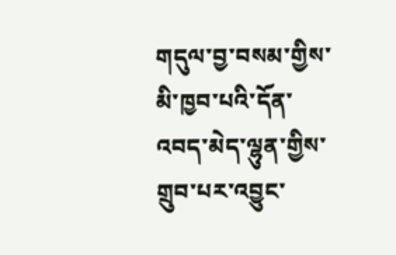གདུལ་བྱ་བསམ་གྱིས་མི་ཁྱབ་པའི་དོན་འབད་མེད་ལྷུན་གྱིས་གྲུབ་པར་འབྱུང་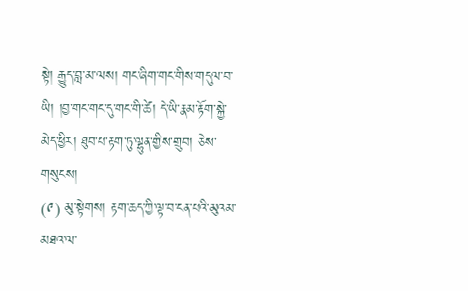སྟེ། རྒྱུད་བླ་མ་ལས། གང་ཞིག་གང་གིས་གདུལ་བ་ཡི། །བྱ་གང་གང་དུ་གང་གི་ཚེ། དེ་ཡི་རྣམ་རྟོག་སྐྱེ་མེད་ཕྱིར། ཐུབ་པ་རྟག་ཏུ་ལྷུན་གྱིས་གྲུབ། ཅེས་གསུངས།
(༩) མུ་སྟེགས། རྟག་ཆད་ཀྱི་ལྟ་བ་ངན་པའི་མུའམ་མཐའ་ལ་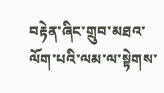བརྟེན་ཞིང་གྲུབ་མཐའ་ལོག་པའི་ལམ་ལ་སྟེགས་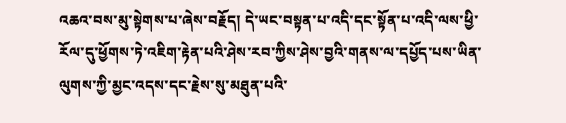འཆའ་བས་མུ་སྟེགས་པ་ཞེས་བརྗོད། དེ་ཡང་བསྟན་པ་འདི་དང་སྟོན་པ་འདི་ལས་ཕྱི་རོལ་དུ་ཕྱོགས་ཏེ་འཇིག་རྟེན་པའི་ཤེས་རབ་ཀྱིས་ཤེས་བྱའི་གནས་ལ་དཔྱོད་པས་ཡིན་ལུགས་ཀྱི་མྱང་འདས་དང་རྗེས་སུ་མཐུན་པའི་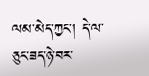ལམ་མེད་ཀྱང་། དེ་ལ་ཅུང་ཟད་ཉེ་བར་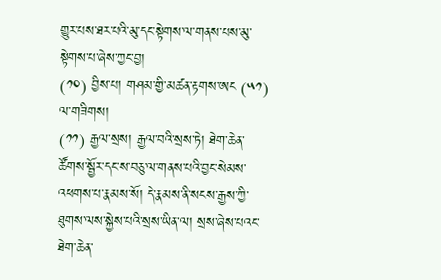གྱུར་པས་ཐར་པའི་མུ་དང་སྟེགས་ལ་གནས་པས་མུ་སྟེགས་པ་ཞེས་ཀྱང་བྱ།
(༡༠) བྱིས་པ། གཤམ་གྱི་མཚན་རྟགས་ཨང (༥༡) ལ་གཟིགས།
(༡༡) རྒྱལ་སྲས། རྒྱལ་བའི་སྲས་ཏེ། ཐེག་ཆེན་ཚོགས་སྦྱོར་དང་ས་བཅུ་ལ་གནས་པའི་བྱང་སེམས་འཕགས་པ་རྣམས་སོ། དེ་རྣམས་ནི་སངས་རྒྱས་ཀྱི་ཐུགས་ལས་སྐྱེས་པའི་སྲས་ཡིན་ལ། སྲས་ཞེས་པའང་ཐེག་ཆེན་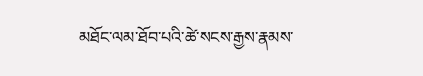མཐོང་ལམ་ཐོབ་པའི་ཚེ་སངས་རྒྱས་རྣམས་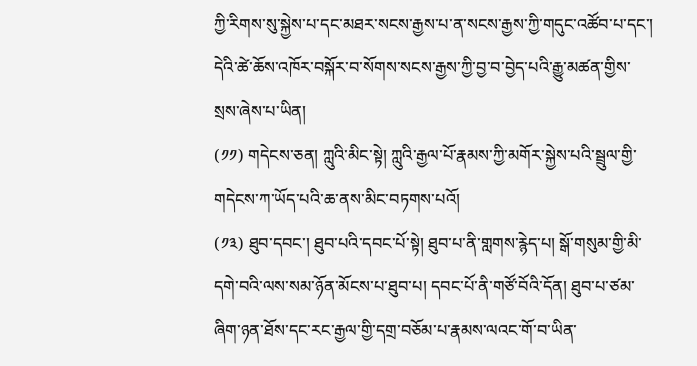ཀྱི་རིགས་སུ་སྐྱེས་པ་དང་མཐར་སངས་རྒྱས་པ་ན་སངས་རྒྱས་ཀྱི་གདུང་འཚོབ་པ་དང་། དེའི་ཚེ་ཆོས་འཁོར་བསྐོར་བ་སོགས་སངས་རྒྱས་ཀྱི་བྱ་བ་བྱེད་པའི་རྒྱུ་མཚན་གྱིས་སྲས་ཞེས་པ་ཡིན།
(༡༡) གདེངས་ཅན། ཀླུའི་མིང་སྟེ། ཀླུའི་རྒྱལ་པོ་རྣམས་ཀྱི་མགོར་སྐྱེས་པའི་སྦྲུལ་གྱི་གདེངས་ཀ་ཡོད་པའི་ཆ་ནས་མིང་བཏགས་པའོ།
(༡༣) ཐུབ་དབང་། ཐུབ་པའི་དབང་པོ་སྟེ། ཐུབ་པ་ནི་གླགས་རྙེད་པ། སྒོ་གསུམ་གྱི་མི་དགེ་བའི་ལས་སམ་ཉོན་མོངས་པ་ཐུབ་པ། དབང་པོ་ནི་གཙོ་བོའི་དོན། ཐུབ་པ་ཙམ་ཞིག་ཉན་ཐོས་དང་རང་རྒྱལ་གྱི་དགྲ་བཅོམ་པ་རྣམས་ལའང་གོ་བ་ཡིན་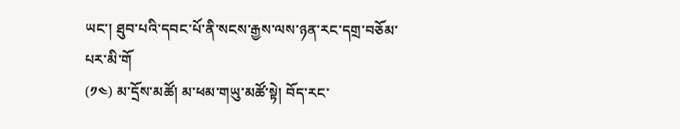ཡང་། ཐུབ་པའི་དབང་པོ་ནི་སངས་རྒྱས་ལས་ཉན་རང་དགྲ་བཅོམ་པར་མི་གོ
(༡༤) མ་དྲོས་མཚོ། མ་ཕམ་གཡུ་མཚོ་སྟེ། བོད་རང་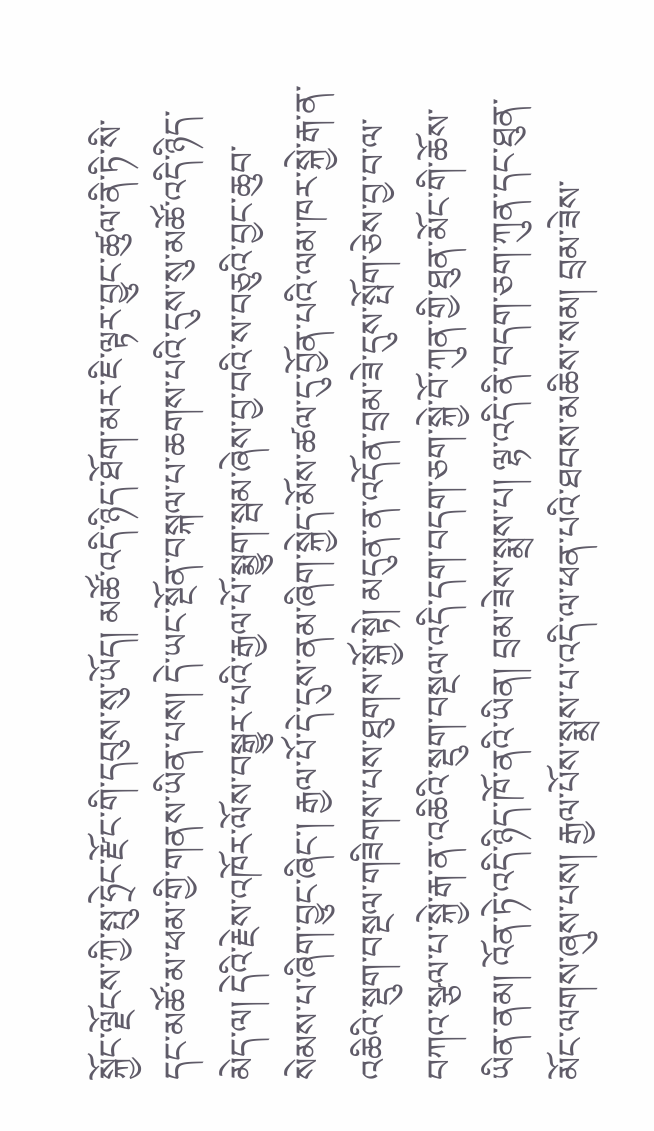སྐྱོང་ལྗོངས་ཀྱི་སྤུ་ཧྲེང་རྫོང་གི་དབུས་སུ་ཡོད། མཚོ་འདི་ཉིད་ཐོག་མར་ཇི་ལྟར་བྱུང་ཚུལ་ནི་ཏི་སི་དང་མཚོ་མ་ཕམ་གྱི་གནས་ཡིན་པས། དེ་ཡང་སྔོན་བསྐལ་པ་ཆགས་པའི་དུས་སུ་མཚོ་འདི་ཉིད་མེད་ལ། དེའི་རྗེས་འཁོར་ལོས་བསྒྱུར་པའི་རྒྱལ་པོ་སྨྱུག་སྦམ་ཞེས་བྱ་བའི་ས་བཅུའི་བྱང་ཆུབ་སེམས་པ་ཞིག་བྱུང་ཞིང་། རྒྱལ་པོ་དེ་དུས་ནམ་ཞིག་སྐྱེད་མོས་ཚལ་དུ་བྱོན་པའི་ལམ་ཁར་སྐྱེ་རྒ་ན་འཆིའི་སྡུག་བསྔལ་གཟིགས་པས་ཐུགས་སྐྱོ་སྟེ། མདུན་ན་འདོན་བྲམ་ཟེ་དུས་སྤོག་ཅེས་བྱ་བ་ལ་བཀའ་སྩལ་པ་སྐྱེ་རྒ་ན་འཆིའི་སྡུག་བསྔལ་འདི་དག་བདག་ཅག་སྐྱེ་བོ་ཀུན་གྱི་ཐུན་མོང་གི་ཆོས་ཡིན་ནམ། འོན་ཏེ་འདི་ཉིད་ཁོ་ནའི་ཡིན། བྲམ་ཟེས་སྨྲས་པ། ལྷ་འདི་ནི་བདག་ཅག་ཀུན་དང་ཐུན་མོང་ལགས་ཞུས་པས། རྒྱལ་པོས་སྨྲས་པ་འདི་ལ་ཕན་པའི་ཐབས་མཆིས་སམ། བྲམ་ཟེས་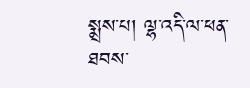སྨྲས་པ། ལྷ་འདི་ལ་ཕན་ཐབས་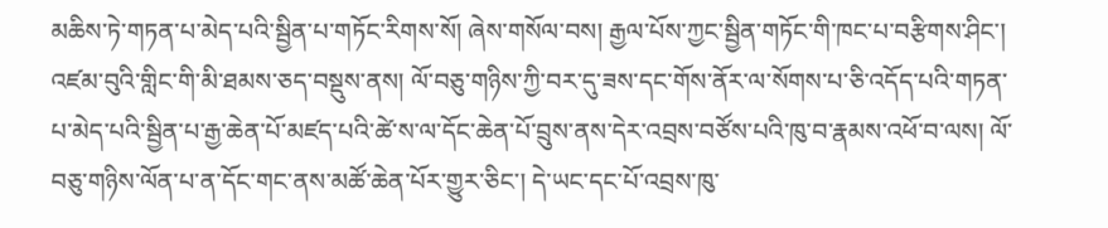མཆིས་ཏེ་གཏན་པ་མེད་པའི་སྦྱིན་པ་གཏོང་རིགས་སོ། ཞེས་གསོལ་བས། རྒྱལ་པོས་ཀྱང་སྦྱིན་གཏོང་གི་ཁང་པ་བརྩིགས་ཤིང་། འཛམ་བུའི་གླིང་གི་མི་ཐམས་ཅད་བསྡུས་ནས། ལོ་བཅུ་གཉིས་ཀྱི་བར་དུ་ཟས་དང་གོས་ནོར་ལ་སོགས་པ་ཅི་འདོད་པའི་གཏན་པ་མེད་པའི་སྦྱིན་པ་རྒྱ་ཆེན་པོ་མཛད་པའི་ཚེ་ས་ལ་དོང་ཆེན་པོ་བྲུས་ནས་དེར་འབྲས་བཙོས་པའི་ཁུ་བ་རྣམས་འཕོ་བ་ལས། ལོ་བཅུ་གཉིས་ལོན་པ་ན་དོང་གང་ནས་མཚོ་ཆེན་པོར་གྱུར་ཅིང་། དེ་ཡང་དང་པོ་འབྲས་ཁུ་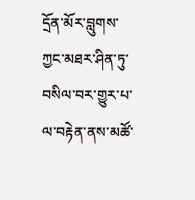དྲོན་མོར་བླུགས་ཀྱང་མཐར་ཤིན་ཏུ་བསིལ་བར་གྱུར་པ་ལ་བརྟེན་ནས་མཚོ་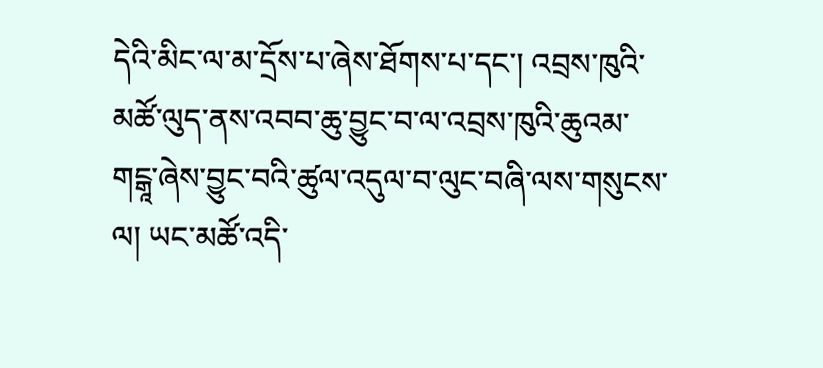དེའི་མིང་ལ་མ་དྲོས་པ་ཞེས་ཐོགས་པ་དང་། འབྲས་ཁུའི་མཚོ་ལུད་ནས་འབབ་ཆུ་བྱུང་བ་ལ་འབྲས་ཁུའི་ཆུའམ་གངྒཱ་ཞེས་བྱུང་བའི་ཚུལ་འདུལ་བ་ལུང་བཞི་ལས་གསུངས་ལ། ཡང་མཚོ་འདི་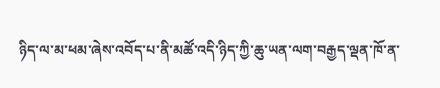ཉིད་ལ་མ་ཕམ་ཞེས་འབོད་པ་ནི་མཚོ་འདི་ཉིད་ཀྱི་ཆུ་ཡན་ལག་བརྒྱད་ལྡན་ཁོ་ན་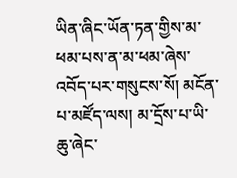ཡིན་ཞིང་ཡོན་ཏན་གྱིས་མ་ཕམ་པས་ན་མ་ཕམ་ཞེས་འབོད་པར་གསུངས་སོ། མངོན་པ་མཛོད་ལས། མ་དྲོས་པ་ཡི་ཆུ་ཞེང་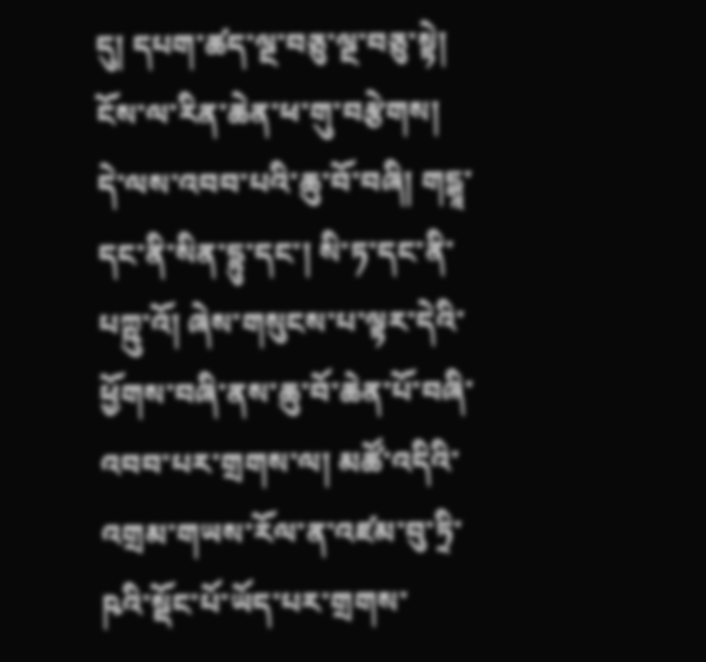དུ། དཔག་ཚད་ལྔ་བཅུ་ལྔ་བཅུ་སྟེ། ངོས་ལ་རིན་ཆེན་ཕ་གུ་བརྩེགས། དེ་ལས་འབབ་པའི་ཆུ་བོ་བཞི། གངྒཱ་དང་ནི་སིན་དྷུ་དང་། སི་ཏ་དང་ནི་པཀྵུ་འོ། ཞེས་གསུངས་པ་ལྟར་དེའི་ཕྱོགས་བཞི་ནས་ཆུ་བོ་ཆེན་པོ་བཞི་འབབ་པར་གྲགས་ལ། མཚོ་འདིའི་འགྲམ་གཡས་རོལ་ན་འཛམ་བུ་ཏྲི་ཥའི་སྡོང་པོ་ཡོད་པར་གྲགས་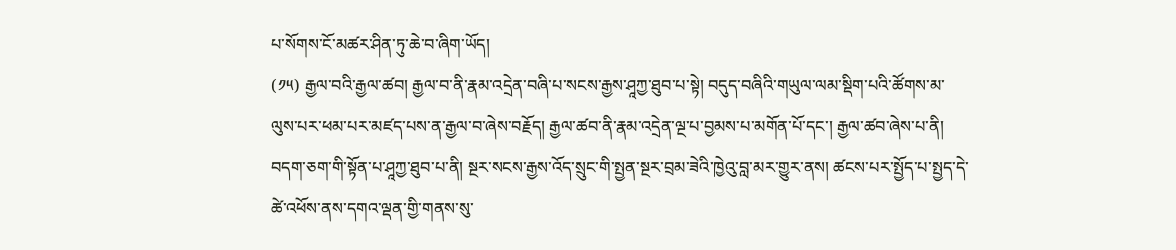པ་སོགས་ངོ་མཚར་ཤིན་ཏུ་ཆེ་བ་ཞིག་ཡོད།
(༡༥) རྒྱལ་བའི་རྒྱལ་ཚབ། རྒྱལ་བ་ནི་རྣམ་འདྲེན་བཞི་པ་སངས་རྒྱས་ཤཱཀྱ་ཐུབ་པ་སྟེ། བདུད་བཞིའི་གཡུལ་ལམ་སྡིག་པའི་ཚོགས་མ་ལུས་པར་ཕམ་པར་མཛད་པས་ན་རྒྱལ་བ་ཞེས་བརྗོད། རྒྱལ་ཚབ་ནི་རྣམ་འདྲེན་ལྔ་པ་བྱམས་པ་མགོན་པོ་དང་། རྒྱལ་ཚབ་ཞེས་པ་ནི། བདག་ཅག་གི་སྟོན་པ་ཤཱཀྱ་ཐུབ་པ་ནི། སྔར་སངས་རྒྱས་འོད་སྲུང་གི་སྤྱན་སྔར་བྲམ་ཟེའི་ཁྱེའུ་བླ་མར་གྱུར་ནས། ཚངས་པར་སྤྱོད་པ་སྤྱད་དེ་ཚེ་འཕོས་ནས་དགའ་ལྡན་གྱི་གནས་སུ་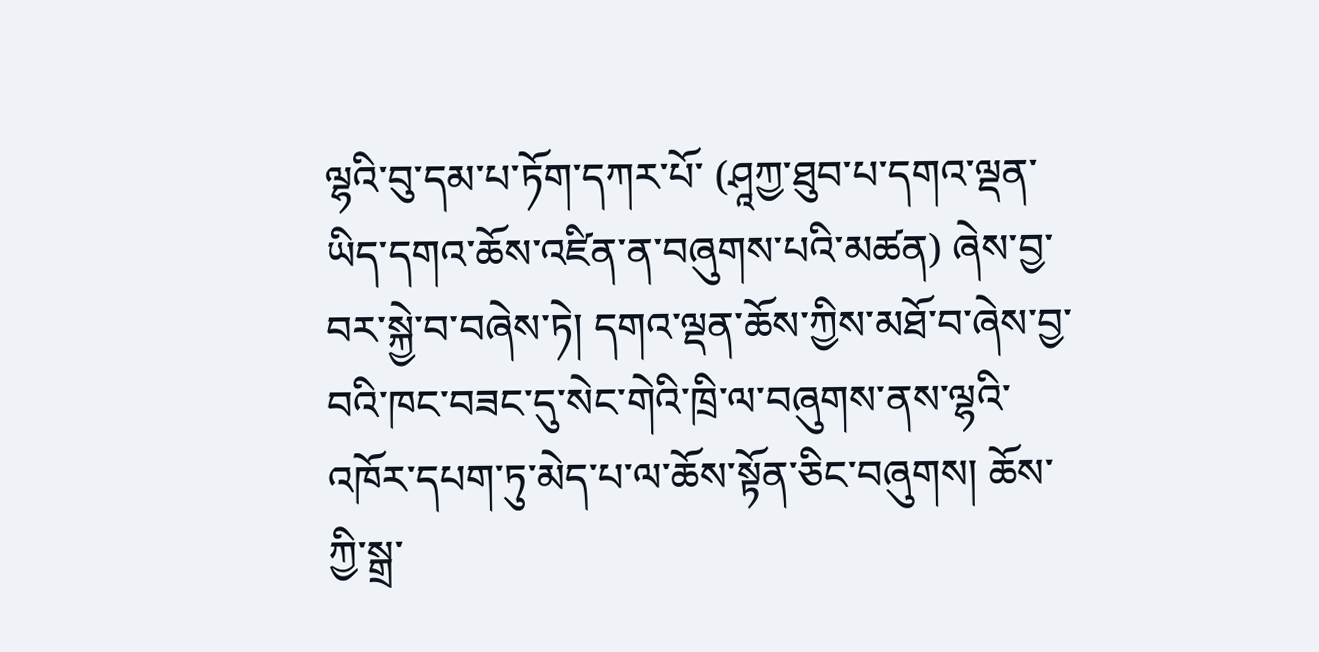ལྷའི་བུ་དམ་པ་ཏོག་དཀར་པོ་ (ཤཱཀྱ་ཐུབ་པ་དགའ་ལྡན་ཡིད་དགའ་ཆོས་འཛིན་ན་བཞུགས་པའི་མཚན) ཞེས་བྱ་བར་སྐྱེ་བ་བཞེས་ཏེ། དགའ་ལྡན་ཆོས་ཀྱིས་མཐོ་བ་ཞེས་བྱ་བའི་ཁང་བཟང་དུ་སེང་གེའི་ཁྲི་ལ་བཞུགས་ནས་ལྷའི་འཁོར་དཔག་ཏུ་མེད་པ་ལ་ཆོས་སྟོན་ཅིང་བཞུགས། ཆོས་ཀྱི་སྒྲ་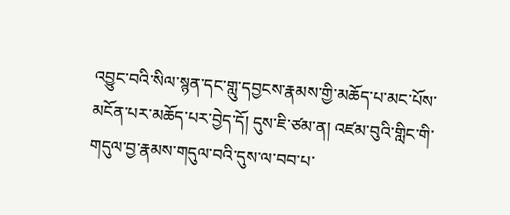འབྱུང་བའི་སིལ་སྙན་དང་གླུ་དབྱངས་རྣམས་གྱི་མཆོད་པ་མང་པོས་མངོན་པར་མཆོད་པར་བྱེད་དོ། དུས་ཇི་ཙམ་ན། འཛམ་བུའི་གླིང་གི་གདུལ་བྱ་རྣམས་གདུལ་བའི་དུས་ལ་བབ་པ་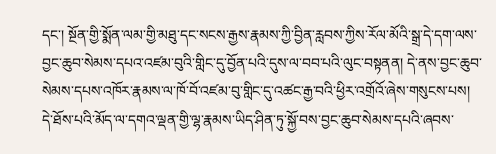དང་། སྔོན་གྱི་སྨོན་ལམ་གྱི་མཐུ་དང་སངས་རྒྱས་རྣམས་ཀྱི་བྱིན་རླབས་ཀྱིས་རོལ་མོའི་སྒྲ་དེ་དག་ལས་བྱང་ཆུབ་སེམས་དཔའ་འཛམ་བུའི་གླིང་དུ་བྱོན་པའི་དུས་ལ་བབ་པའི་ལུང་བསྟནན། དེ་ནས་བྱང་ཆུབ་སེམས་དཔས་འཁོར་རྣམས་ལ་ཁོ་བོ་འཛམ་བུ་གླིང་དུ་འཚང་རྒྱ་བའི་ཕྱིར་འགྲོའོ་ཞེས་གསུངས་པས། དེ་ཐོས་པའི་མོད་ལ་དགའ་ལྡན་གྱི་ལྷ་རྣམས་ཡིད་ཤིན་ཏུ་སྐྱོ་བས་བྱང་ཆུབ་སེམས་དཔའི་ཞབས་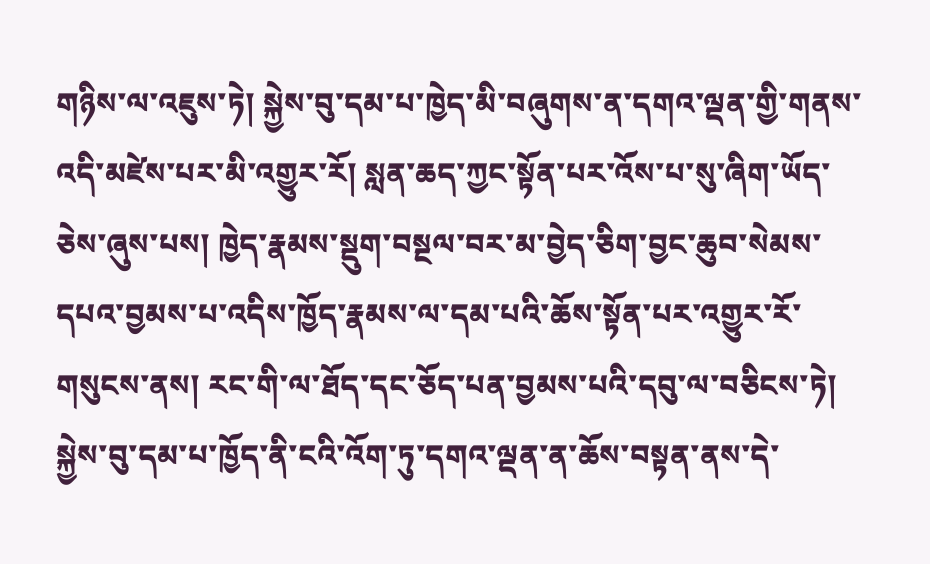གཉིས་ལ་འཇུས་ཏེ། སྐྱེས་བུ་དམ་པ་ཁྱེད་མི་བཞུགས་ན་དགའ་ལྡན་གྱི་གནས་འདི་མཛེས་པར་མི་འགྱུར་རོ། སླན་ཆད་ཀྱང་སྟོན་པར་འོས་པ་སུ་ཞིག་ཡོད་ཅེས་ཞུས་པས། ཁྱེད་རྣམས་སྡུག་བསྔལ་བར་མ་བྱེད་ཅིག་བྱང་ཆུབ་སེམས་དཔའ་བྱམས་པ་འདིས་ཁྱོད་རྣམས་ལ་དམ་པའི་ཆོས་སྟོན་པར་འགྱུར་རོ་གསུངས་ནས། རང་གི་ལ་ཐོད་དང་ཅོད་པན་བྱམས་པའི་དབུ་ལ་བཅིངས་ཏེ། སྐྱེས་བུ་དམ་པ་ཁྱོད་ནི་ངའི་འོག་ཏུ་དགའ་ལྡན་ན་ཆོས་བསྟན་ནས་དེ་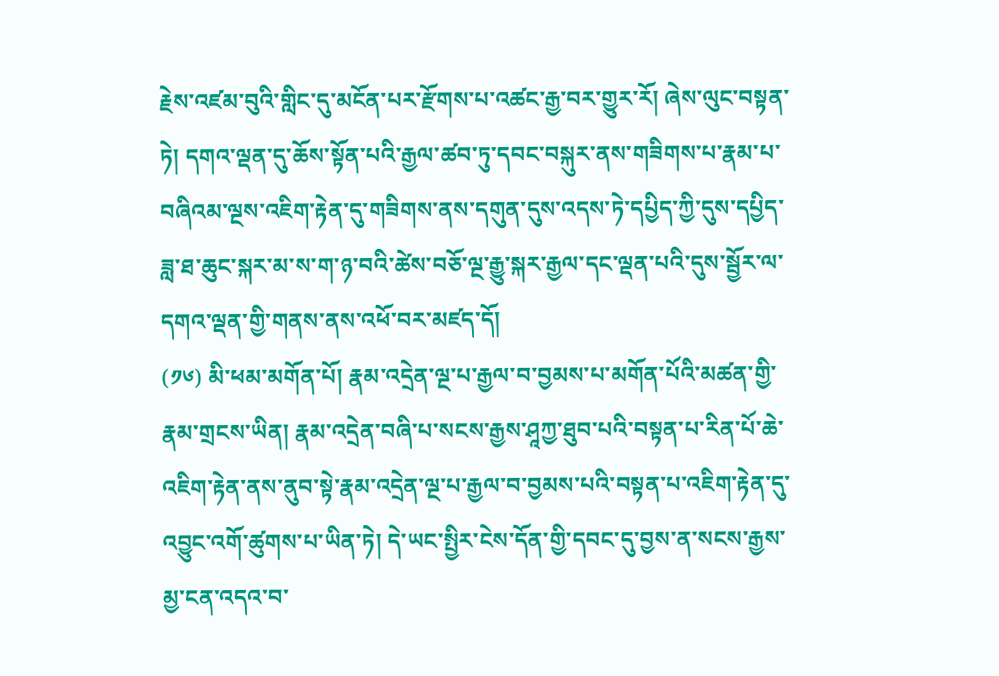རྗེས་འཛམ་བུའི་གླིང་དུ་མངོན་པར་རྫོགས་པ་འཚང་རྒྱ་བར་གྱུར་རོ། ཞེས་ལུང་བསྟན་ཏེ། དགའ་ལྡན་དུ་ཆོས་སྟོན་པའི་རྒྱལ་ཚབ་ཏུ་དབང་བསྐུཪ་ནས་གཟིགས་པ་རྣམ་པ་བཞིའམ་ལྔས་འཇིག་རྟེན་དུ་གཟིགས་ནས་དགུན་དུས་འདས་ཏེ་དཔྱིད་ཀྱི་དུས་དཔྱིད་ཟླ་ཐ་ཆུང་སྐར་མ་ས་ག་ཉ་བའི་ཚེས་བཅོ་ལྔ་རྒྱུ་སྐར་རྒྱལ་དང་ལྡན་པའི་དུས་སྦྱོར་ལ་དགའ་ལྡན་གྱི་གནས་ནས་འཕོ་བར་མཛད་དོ།
(༡༦) མི་ཕམ་མགོན་པོ། རྣམ་འདྲེན་ལྔ་པ་རྒྱལ་བ་བྱམས་པ་མགོན་པོའི་མཚན་གྱི་རྣམ་གྲངས་ཡིན། རྣམ་འདྲེན་བཞི་པ་སངས་རྒྱས་ཤཱཀྱ་ཐུབ་པའི་བསྟན་པ་རིན་པོ་ཆེ་འཇིག་རྟེན་ནས་ནུབ་སྟེ་རྣམ་འདྲེན་ལྔ་པ་རྒྱལ་བ་བྱམས་པའི་བསྟན་པ་འཇིག་རྟེན་དུ་འབྱུང་འགོ་ཚུགས་པ་ཡིན་ཏེ། དེ་ཡང་སྤྱིར་ངེས་དོན་གྱི་དབང་དུ་བྱས་ན་སངས་རྒྱས་མྱ་ངན་འདའ་བ་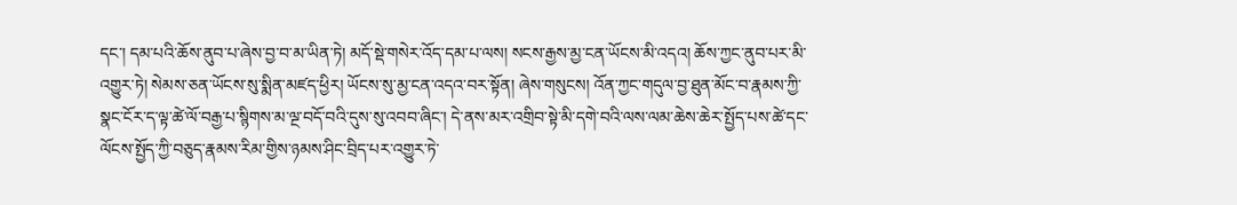དང་། དམ་པའི་ཆོས་ནུབ་པ་ཞེས་བྱ་བ་མ་ཡིན་ཏེ། མདོ་སྡེ་གསེར་འོད་དམ་པ་ལས། སངས་རྒྱས་མྱ་ངན་ཡོངས་མི་འདའ། ཆོས་ཀྱང་ནུབ་པར་མི་འགྱུར་ཏེ། སེམས་ཅན་ཡོངས་སུ་སྨིན་མཛད་ཕྱིར། ཡོངས་སུ་མྱ་ངན་འདའ་བར་སྟོན། ཞེས་གསུངས། འོན་ཀྱང་གདུལ་བྱ་ཐུན་མོང་བ་རྣམས་ཀྱི་སྣང་ངོར་ད་ལྟ་ཚེ་ལོ་བརྒྱ་པ་སྙིགས་མ་ལྔ་བདོ་བའི་དུས་སུ་འབབ་ཞིང་། དེ་ནས་མར་འགྲིབ་སྟེ་མི་དགེ་བའི་ལས་ལམ་ཆེས་ཆེར་སྤྱོད་པས་ཚེ་དང་ལོངས་སྤྱོད་ཀྱི་བཅུད་རྣམས་རིམ་གྱིས་ཉམས་ཤིང་བྲིད་པར་འགྱུར་ཏེ་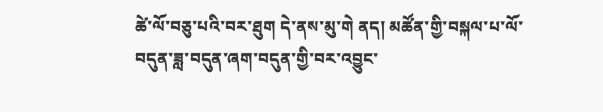ཚེ་ལོ་བཅུ་པའི་བར་ཐུག དེ་ནས་མུ་གེ ནད། མཚོན་གྱི་བསྐལ་པ་ལོ་བདུན་ཟླ་བདུན་ཞག་བདུན་གྱི་བར་འབྱུང་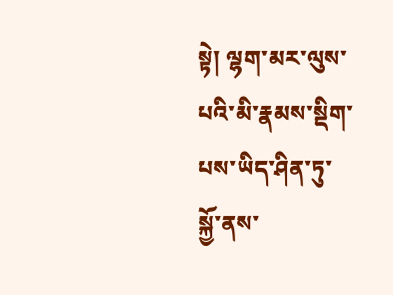སྟེ། ལྷག་མར་ལུས་པའི་མི་རྣམས་སྡིག་པས་ཡིད་ཤིན་ཏུ་སྐྱོ་ནས་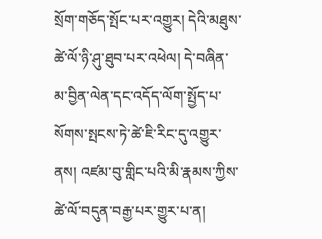སྲོག་གཅོད་སྤོང་པཪ་འགྱུར། དེའི་མཐུས་ཚེ་ལོ་ཉི་ཤུ་ཐུབ་པར་འཕེལ། དེ་བཞིན་མ་བྱིན་ལེན་དང་འདོད་ལོག་སྤྱོད་པ་སོགས་སྤངས་ཏེ་ཚེ་ཇི་རིང་དུ་འགྱུར་ནས། འཛམ་བུ་གླིང་པའི་མི་རྣམས་ཀྱིས་ཚེ་ལོ་བདུན་བརྒྱ་པར་གྱུར་པ་ན།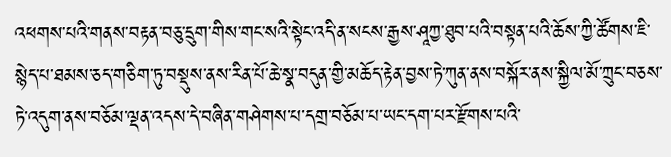འཕགས་པའི་གནས་བརྟན་བཅུ་དྲུག་གིས་གང་སའི་སྟེང་འདི་ན་སངས་རྒྱས་ཤཱཀྱ་ཐུབ་པའི་བསྟན་པའི་ཆོས་ཀྱི་ཚོགས་ཇི་སྙེད་པ་ཐམས་ཅད་གཅིག་ཏུ་བསྡུས་ནས་རིན་པོ་ཆེ་སྣ་བདུན་གྱི་མཆོད་རྟེན་བྱས་ཏེ་ཀུན་ནས་བསྐོར་ནས་སྐྱིལ་མོ་ཀྲུང་བཅས་ཏེ་འདུག་ནས་བཅོམ་ལྡན་འདས་དེ་བཞིན་གཤེགས་པ་དགྲ་བཅོམ་པ་ཡང་དག་པར་རྫོགས་པའི་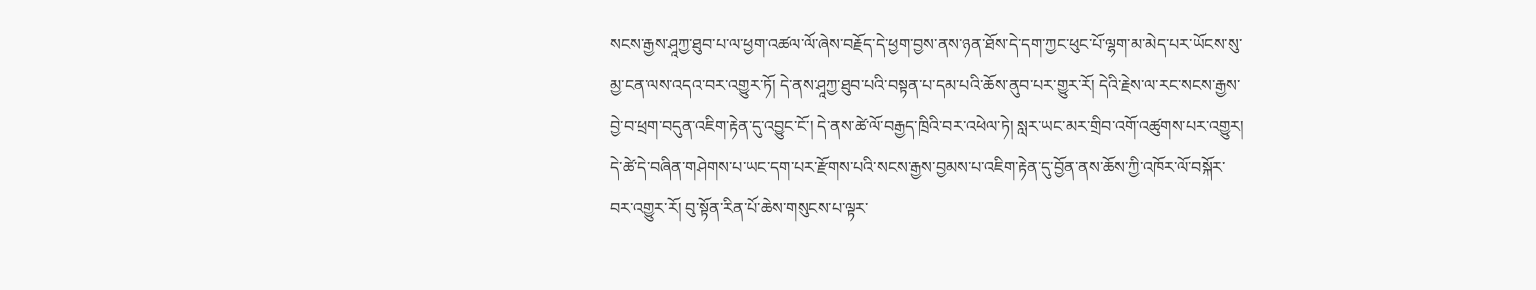སངས་རྒྱས་ཤཱཀྱ་ཐུབ་པ་ལ་ཕྱག་འཚལ་ལོ་ཞེས་བརྗོད་དེ་ཕྱག་བྱས་ནས་ཉན་ཐོས་དེ་དག་ཀྱང་ཕུང་པོ་ལྷག་མ་མེད་པར་ཡོངས་སུ་མྱ་ངན་ལས་འདའ་བར་འགྱུར་ཏོ། དེ་ནས་ཤཱཀྱ་ཐུབ་པའི་བསྟན་པ་དམ་པའི་ཆོས་ནུབ་པར་གྱུར་རོ། དེའི་རྗེས་ལ་རང་སངས་རྒྱས་བྱེ་བ་ཕྲག་བདུན་འཇིག་རྟེན་དུ་འབྱུང་ངོ་། དེ་ནས་ཚེ་ལོ་བརྒྱད་ཁྲིའི་བར་འཕེལ་ཏེ། སླར་ཡང་མར་གྲིབ་འགོ་འཚུགས་པར་འགྱུར། དེ་ཚེ་དེ་བཞིན་གཤེགས་པ་ཡང་དག་པར་རྫོགས་པའི་སངས་རྒྱས་བྱམས་པ་འཇིག་རྟེན་དུ་བྱོན་ནས་ཆོས་ཀྱི་འཁོར་ལོ་བསྐོར་བར་འགྱུར་རོ། བུ་སྟོན་རིན་པོ་ཆེས་གསུངས་པ་ལྟར་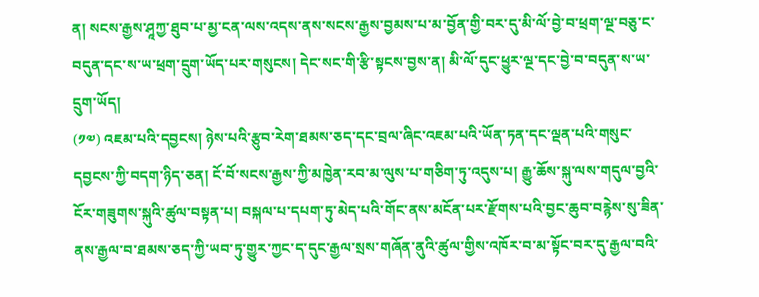ན། སངས་རྒྱས་ཤཱཀྱ་ཐུབ་པ་མྱ་ངན་ལས་འདས་ནས་སངས་རྒྱས་བྱམས་པ་མ་བྱོན་གྱི་བར་དུ་མི་ལོ་བྱེ་བ་ཕྲག་ལྔ་བཅུ་ང་བདུན་དང་ས་ཡ་ཕྲག་དྲུག་ཡོད་པར་གསུངས། དེང་སང་གི་རྩི་སྟངས་བྱས་ན། མི་ལོ་དུང་ཕྱུར་ལྔ་དང་བྱེ་བ་བདུན་ས་ཡ་དྲུག་ཡོད།
(༡༧) འཇམ་པའི་དབྱངས། ཉེས་པའི་རྩུབ་རེག་ཐམས་ཅད་དང་བྲལ་ཞིང་འཇམ་པའི་ཡོན་ཏན་དང་ལྡན་པའི་གསུང་དབྱངས་ཀྱི་བདག་ཉིད་ཅན། ངོ་བོ་སངས་རྒྱས་ཀྱི་མཁྱེན་རབ་མ་ལུས་པ་གཅིག་ཏུ་འདུས་པ། རྒྱུ་ཆོས་སྐུ་ལས་གདུལ་བྱའི་ངོར་གཟུགས་སྐུའི་ཚུལ་བསྟན་པ། བསྐལ་པ་དཔག་ཏུ་མེད་པའི་གོང་ནས་མངོན་པར་རྫོགས་པའི་བྱང་ཆུབ་བརྙེས་སུ་ཟིན་ནས་རྒྱལ་བ་ཐམས་ཅད་ཀྱི་ཡབ་ཏུ་གྱུར་ཀྱང་ད་དུང་རྒྱལ་སྲས་གཞོན་ནུའི་ཚུལ་གྱིས་འཁོར་བ་མ་སྟོང་བར་དུ་རྒྱལ་བའི་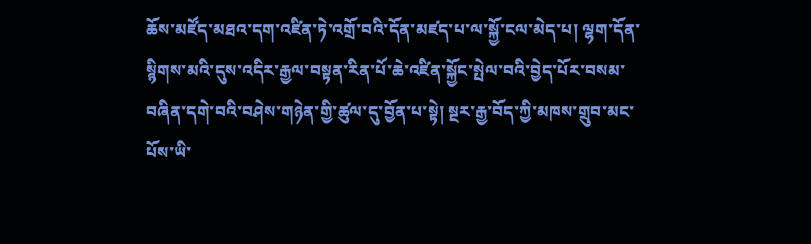ཆོས་མཛོད་མཐའ་དག་འཛིན་ཏེ་འགྲོ་བའི་དོན་མཛད་པ་ལ་སྐྱོ་ངལ་མེད་པ། ལྷག་དོན་སྙིགས་མའི་དུས་འདིར་རྒྱལ་བསྟན་རིན་པོ་ཆེ་འཛིན་སྐྱོང་སྤེལ་བའི་བྱེད་པོར་བསམ་བཞིན་དགེ་བའི་བཤེས་གཉེན་གྱི་ཚུལ་དུ་བྱོན་པ་སྟེ། སྔར་རྒྱ་བོད་ཀྱི་མཁས་གྲུབ་མང་པོས་ཡི་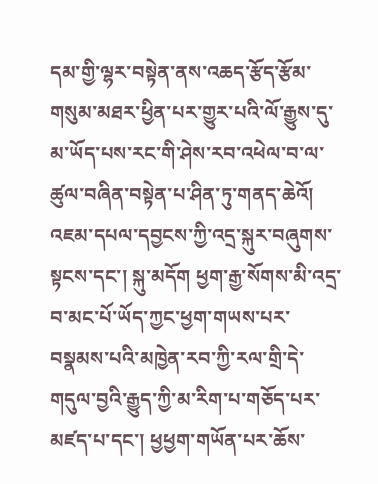དམ་གྱི་ལྷར་བསྟེན་ནས་འཆད་རྩོད་རྩོམ་གསུམ་མཐར་ཕྱིན་པར་གྱུར་པའི་ལོ་རྒྱུས་དུ་མ་ཡོད་པས་རང་གི་ཤེས་རབ་འཕེལ་བ་ལ་ཚུལ་བཞིན་བསྟེན་པ་ཤིན་ཏུ་གནད་ཆེའོ། འཇམ་དཔལ་དབྱངས་ཀྱི་འདྲ་སྐུར་བཞུགས་སྟངས་དང་། སྐུ་མདོག ཕྱག་རྒྱ་སོགས་མི་འདྲ་བ་མང་པོ་ཡོད་ཀྱང་ཕྱག་གཡས་པར་བསྣམས་པའི་མཁྱེན་རབ་ཀྱི་རལ་གྲི་དེ་གདུལ་བྱའི་རྒྱུད་ཀྱི་མ་རིག་པ་གཅོད་པར་མཛད་པ་དང་། ཕྱཕྱག་གཡོན་པཪ་ཆོས་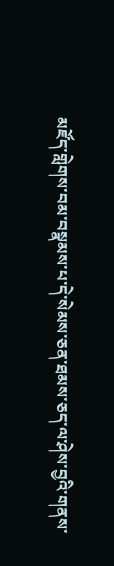མཛོད་གླེགས་བམ་བསྣམས་པ་དེ་སེམས་ཅན་ཐམས་ཅད་ལ་ཤེས་བྱའི་གནས་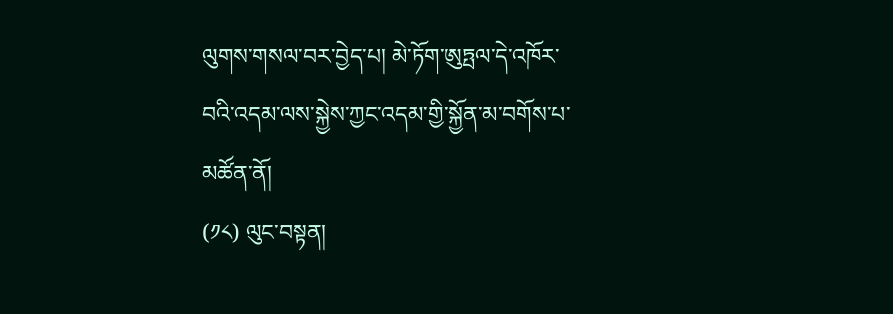ལུགས་གསལ་བར་བྱེད་པ། མེ་ཏོག་ཨུཏྤལ་དེ་འཁོར་བའི་འདམ་ལས་སྐྱེས་ཀྱང་འདམ་གྱི་སྐྱོན་མ་བགོས་པ་མཚོན་ནོ།
(༡༨) ལུང་བསྟན།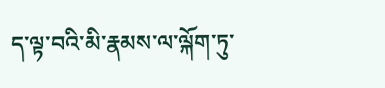ད་ལྟ་བའི་མི་རྣམས་ལ་ལྐོག་ཏུ་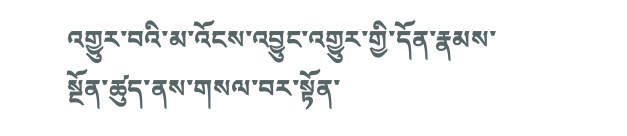འགྱུར་བའི་མ་འོངས་འབྱུང་འགྱུར་གྱི་དོན་རྣམས་སྔོན་ཚུད་ནས་གསལ་བར་སྟོན་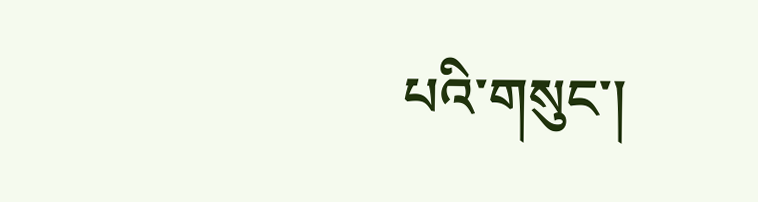པའི་གསུང་།